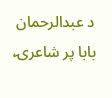د عبدالرحمان بابا پر شاعرۍ،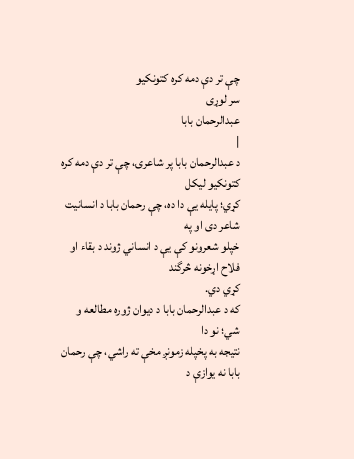چې تر دې دمه کره کتونکيو
سر لوړى
عبدالرحمان بابا
|
د عبدالرحمان بابا پر شاعرۍ، چې تر دې دمه کره کتونکيو ليکل
کړي؛ پايله يې دا ده، چې رحمان بابا د انسانيت شاعر دى او په
خپلو شعرونو کې يې د انساني ژوند د بقاء او فلاح اړخونه څرگند
کړي دي.
که د عبدالرحمان بابا د ديوان ژوره مطالعه و شي؛ نو دا
نتيجه به پخپله زمونږ مخې ته راشي، چې رحمان بابا نه يوازې د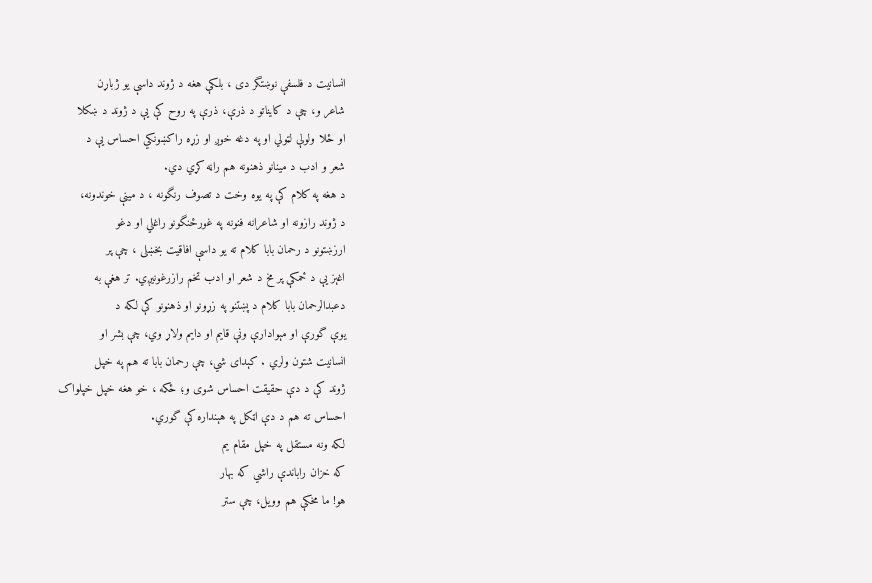انسانيت د فلسفې نوښتگر دى ، بلکې هغه د ژوند داسې يو ژباړن
شاعر و، چې د کايناتو د ذرې، ذرې په روح کې يې د ژوند د ښکلا
او ځلا ولولې لټولي او په دغه خوږ او زړه راکښونکي احساس يې د
شعر و ادب د مينانو ذهنونه هم راڼه کړي دي.
د هغه په کلام کې په يوه وخت د تصوف رنگونه ، د مينې خوندونه،
د ژوند رازونه او شاعرانه فنونه په غورځنگونو راغلي او دغو
ارزښتونو د رحمان بابا کلام ته يو داسې افاقيت بخښلى ، چې پر
اغېز يې د ځمکې پر مخ د شعر او ادب تخم رازرغونيږي. تر هغې به
دعبدالرحمان بابا کلام د پښتنو په زړونو او ذهنونو کې لکه د
يوې گورې او مېوادارې ونې قايم او دايم ولاړ وي، چې بشر او
انسانيت شتون ولري . کېداى شي، چې رحمان بابا ته هم په خپل
ژوند کې د دې حقيقت احساس شوى و؛ ځکه ، خو هغه خپل خپلواک
احساس ته هم د دې اټکل په هېنداره کې گوري.
لکه ونه مستقل په خپل مقام يم
که خزان راباندې راشي که بهار
هو! ما مخکې هم وويل، چې ستر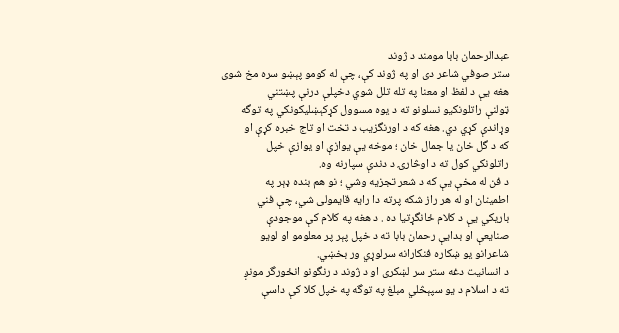عبدالرحمان بابا مومند د ژوند
ستر صوفي شاعر دى او په ژوند کې، چې له کومو پېښو سره مخ شوى
هغه يې د لفظ او معنا په تله تلل شوي دخپلې درنې پښتني
ټولنې راتلونکيو نسلونو ته د يوه مسوول کړکېښليکونکي په توگه
وړاندې کړي دي. هغه که د اورنگزيب د تخت او تاج خبره کړې او
که د گل خان يا جمال خان ؛ موخه يې يوازې او يوازې خپل
راتلونکي کول ته د اوڅارۍ د دندې سپارنه وه.
د فن له مخې يې که د شعر تجزيه وشي ؛ نو هم بنده ډېر په
اطمينان او له هر راز شکه پرته دا رايه قايمولى شي، چې فني
باريکي يې د کلام ځانگړتيا ده . د هغه په کلام کې موجودې
صنايعې او بدايې رحمان بابا ته د خپل پېر پر معلومو او لويو
شاعرانو يو ښکاره فنکارانه سرلوړي ور بخښي.
د انسانيت دغه ستر سر لښکرى او د ژوند د رنگونو انځورگر مونږ
ته د اسلام د يو سپېڅلي مبلغ په توگه په خپل کلا کې داسې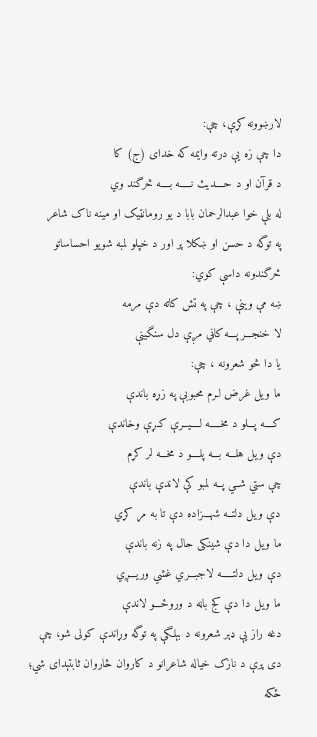لارښوونه کړې، چې:
دا چې زه يې درته وايمه که خداى (ج) کا
د قرآن او د حــــديث نـــــه بــــه څرگند وي
له بلې خوا عبدالرحمان بابا د يو رومانټيک او مينه ناک شاعر
په توگه د حسن او ښکلا پر اور د خپلو لمبه شويو احساساتو
څرگندونه داسې کوي:
ښه مې وينې ، چې په تش کاته دې مرمه
لا خنجـــر پـــه کاڼي مږې دل سنگينې
يا دا څو شعرونه ، چې:
ما ويل غرض لـرم محبوبې په زړه باندې
کــــه پـــلو د مخـــــه لــــيــرې کـړې وخاندې
دې ويل هلـــه بـــه پلــــو د مخـــه لر کړم
چې ستي شــي پــه لمبو کې لاندې باندې
دې ويل دلتــه شهـــزاده دې تا به مړ کړي
ما ويل دا دې شينکى حال په زنه باندې
دې ويل دلتـــــه لاجبـــري غشي وريـــږي
ما ويل دا دې کج باڼه د وروځـــو لاندې
دغه راز يې ډېر شعرونه د بېلگې په توگه وړاندې کولى شو، چې
دى پرې د نازک خياله شاعرانو د کاروان څاروان ثابتېداى شي؛
ځکه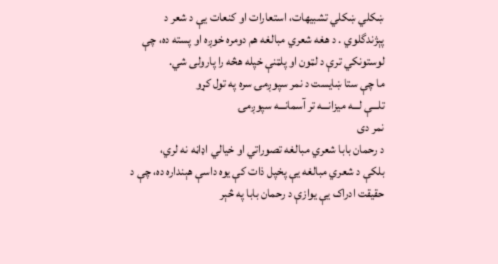ښکلي ښکلي تشبيهات، استعارات او کنعات يې د شعر د
پېژندگلوي . د هغه شعري مبالغه هم دومره خوږه او پسته ده، چې
لوستونکي ترې د لټون او پلټنې خپله هڅه را پارولى شي.
ما چې ستا ښايست د نمر سپوږمۍ سره په تول کړو
تلـــې لـــه ميزانـــه تر آسمانـــه سپوږمۍ
نمر دى
د رحمان بابا شعري مبالغه تصوراتي او خيالي اډاڼه نه لري،
بلکې د شعري مبالغه يې پخپل ذات کې يوه داسې هېنداره ده، چې د
حقيقت ادراک يې يوازې د رحمان بابا په څېر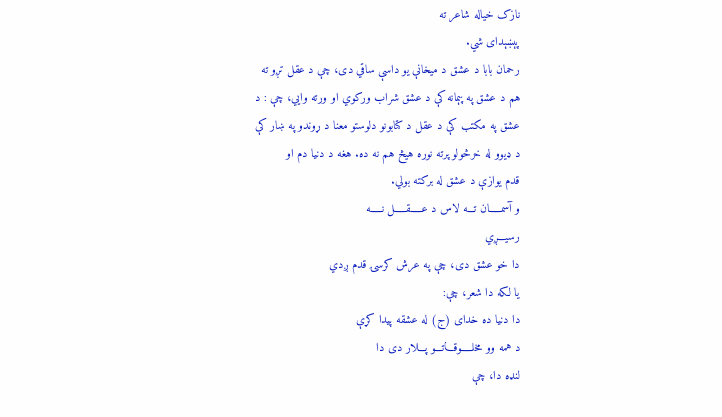نازک خياله شاعر ته
پېښېداى شي.
رحمان بابا د عشق د ميخانې يو داسې ساقي دى، چې د عقل تږو ته
هم د عشق په پېمانه کې د عشق شراب ورکوي او ورته وايي، چې : د
عشق په مکتب کې د عقل د کتابونو دلوستو معنا د ړوندو په ښار کې
د ډيوو له خرڅولو پرته نوره هيڅ هم نه ده. هغه د دنيا دم او
قدم يوازې د عشق له برکته بولي.
و آسمـــــان تـــه لاس د عـــــقـــــل نـــــه
رسيـــږي
دا خو عشق دى، چې په عرش کرسۍ قدم ږدي
يا لکه دا شعر، چې:
دا دنيا ده خداى (ج) له عشقه پيدا کړې
د همه وو مخلـــــوقـــاتـــو پـــلار دى دا
لنډه دا، چې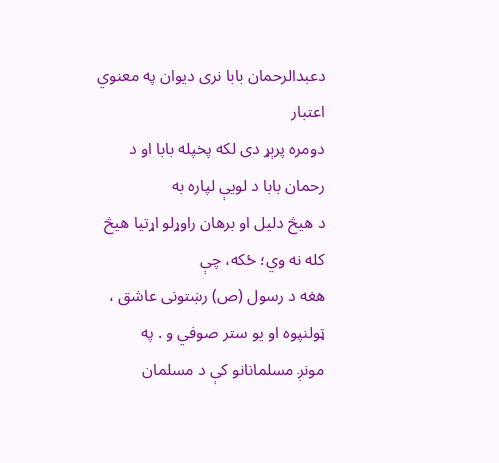دعبدالرحمان بابا نرى ديوان په معنوي اعتبار
دومره پرېړ دى لکه پخپله بابا او د رحمان بابا د لويې لپاره به
د هيڅ دليل او برهان راوړلو اړتيا هيڅ کله نه وي؛ ځکه، چې
هغه د رسول (ص) رښتونى عاشق ، ټولنپوه او يو ستر صوفي و . په
مونږ مسلمانانو کې د مسلمان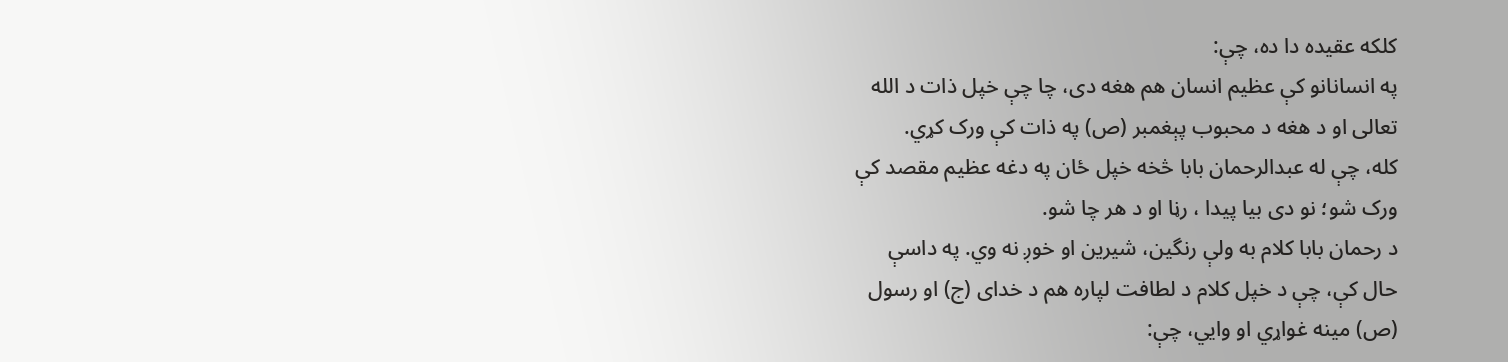کلکه عقيده دا ده، چې:
په انسانانو کې عظيم انسان هم هغه دى، چا چې خپل ذات د الله
تعالى او د هغه د محبوب پېغمبر (ص) په ذات کې ورک کړي.
کله، چې له عبدالرحمان بابا څخه خپل ځان په دغه عظيم مقصد کې
ورک شو؛ نو دى بيا پيدا ، رڼا او د هر چا شو.
د رحمان بابا کلام به ولې رنگين، شيرين او خوږ نه وي. په داسې
حال کې، چې د خپل کلام د لطافت لپاره هم د خداى (ج) او رسول
(ص) مينه غواړي او وايي، چې: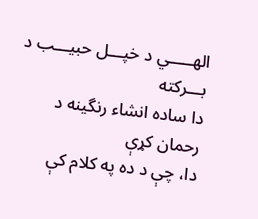الهـــــي د خپـــل حبيـــب د بـــرکته
دا ساده انشاء رنگينه د رحمان کړې
دا، چې د ده په کلام کې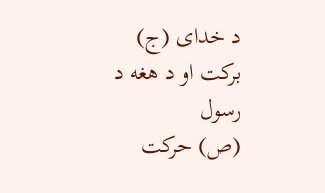د خداى (ج) برکت او د هغه د رسول
(ص) حرکت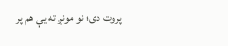پروت دى؛ نو مونږ ته يې هم پر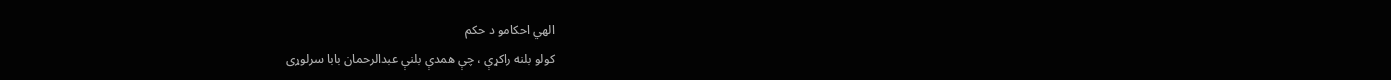الهي احکامو د حکم
کولو بلنه راکړې ، چې همدې بلنې عبدالرحمان بابا سرلوړى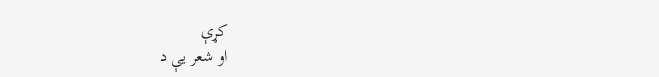کړې
او شعر يې د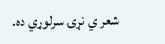شعر ي نړۍ سرلوړي ده.